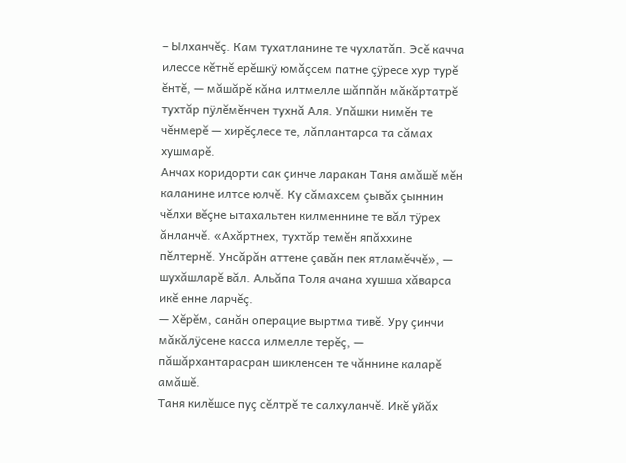– Ылханчĕç. Кам тухатланине те чухлатăп. Эсĕ качча илессе кĕтнĕ ерĕшкÿ юмăçсем патне çÿресе хур турĕ ĕнтĕ, — мăшăрĕ кăна илтмелле шăппăн мăкăртатрĕ тухтăр пÿлĕмĕнчен тухнă Аля. Упăшки нимĕн те чĕнмерĕ — хирĕçлесе те, лăплантарса та сăмах хушмарĕ.
Анчах коридорти сак çинче ларакан Таня амăшĕ мĕн каланине илтсе юлчĕ. Ку сăмахсем çывăх çыннин чĕлхи вĕçне ытахальтен килменнине те вăл тÿрех ăнланчĕ. «Ахăртнех, тухтăр темĕн япăххине пĕлтернĕ. Унсăрăн аттене çавăн пек ятламĕччĕ», — шухăшларĕ вăл. Альăпа Толя ачана хушша хăварса икĕ енне ларчĕç.
— Хĕрĕм, санăн операцие выртма тивĕ. Уру çинчи мăкăлÿсене касса илмелле терĕç, — пăшăрхантарасран шикленсен те чăннине каларĕ амăшĕ.
Таня килĕшсе пуç сĕлтрĕ те салхуланчĕ. Икĕ уйăх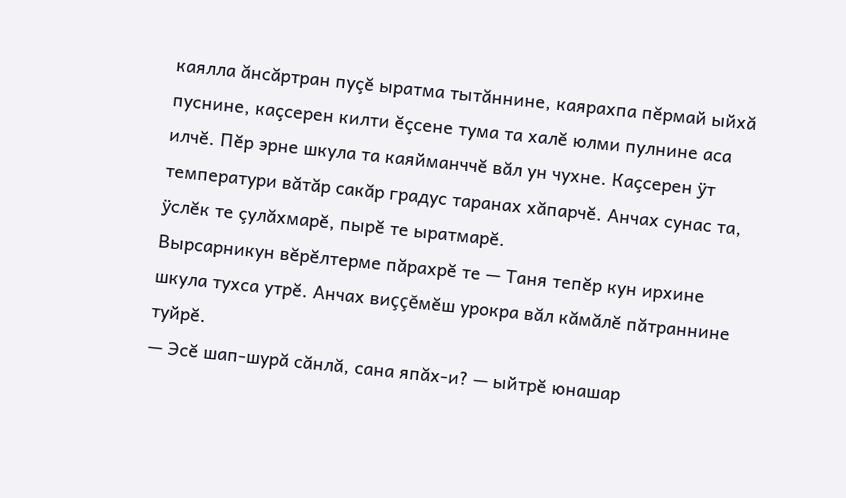каялла ăнсăртран пуçĕ ыратма тытăннине, каярахпа пĕрмай ыйхă пуснине, каçсерен килти ĕçсене тума та халĕ юлми пулнине аса илчĕ. Пĕр эрне шкула та каяйманччĕ вăл ун чухне. Каçсерен ÿт температури вăтăр сакăр градус таранах хăпарчĕ. Анчах сунас та, ÿслĕк те çулăхмарĕ, пырĕ те ыратмарĕ.
Вырсарникун вĕрĕлтерме пăрахрĕ те — Таня тепĕр кун ирхине шкула тухса утрĕ. Анчах виççĕмĕш урокра вăл кăмăлĕ пăтраннине туйрĕ.
— Эсĕ шап-шурă сăнлă, сана япăх-и? — ыйтрĕ юнашар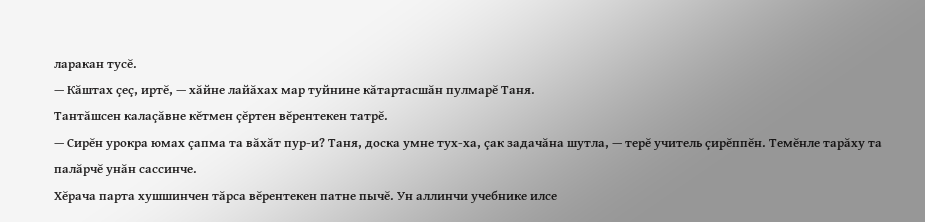ларакан тусĕ.
— Кăштах çеç, иртĕ, — хăйне лайăхах мар туйнине кăтартасшăн пулмарĕ Таня.
Тантăшсен калаçăвне кĕтмен çĕртен вĕрентекен татрĕ.
— Сирĕн урокра юмах çапма та вăхăт пур-и? Таня, доска умне тух-ха, çак задачăна шутла, — терĕ учитель çирĕппĕн. Темĕнле тарăху та палăрчĕ унăн сассинче.
Хĕрача парта хушшинчен тăрса вĕрентекен патне пычĕ. Ун аллинчи учебнике илсе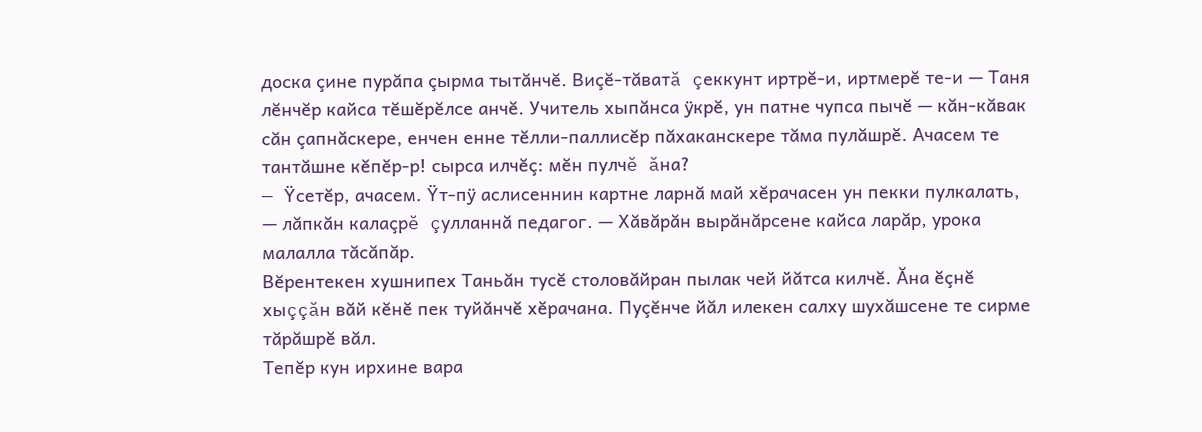доска çине пурăпа çырма тытăнчĕ. Виçĕ-тăватă çеккунт иртрĕ-и, иртмерĕ те-и — Таня лĕнчĕр кайса тĕшĕрĕлсе анчĕ. Учитель хыпăнса ÿкрĕ, ун патне чупса пычĕ — кăн-кăвак сăн çапнăскере, енчен енне тĕлли-паллисĕр пăхаканскере тăма пулăшрĕ. Ачасем те тантăшне кĕпĕр-р! сырса илчĕç: мĕн пулчĕ ăна?
— Ÿсетĕр, ачасем. Ÿт-пÿ аслисеннин картне ларнă май хĕрачасен ун пекки пулкалать, — лăпкăн калаçрĕ çулланнă педагог. — Хăвăрăн вырăнăрсене кайса ларăр, урока малалла тăсăпăр.
Вĕрентекен хушнипех Таньăн тусĕ столовăйран пылак чей йăтса килчĕ. Ăна ĕçнĕ хыççăн вăй кĕнĕ пек туйăнчĕ хĕрачана. Пуçĕнче йăл илекен салху шухăшсене те сирме тăрăшрĕ вăл.
Тепĕр кун ирхине вара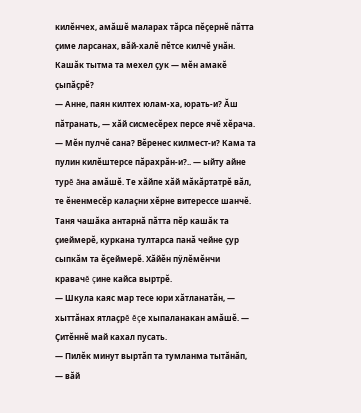килĕнчех, амăшĕ маларах тăрса пĕçернĕ пăтта çиме ларсанах, вăй-халĕ пĕтсе килчĕ унăн. Кашăк тытма та мехел çук — мĕн амакĕ çыпăçрĕ?
— Анне, паян килтех юлам-ха, юрать-и? Ăш пăтранать, — хăй сисмесĕрех персе ячĕ хĕрача.
— Мĕн пулчĕ сана? Вĕренес килмест-и? Кама та пулин килĕштерсе пăрахрăн-и?.. — ыйту айне турĕ ăна амăшĕ. Те хăйпе хăй мăкăртатрĕ вăл, те ĕненмесĕр калаçни хĕрне витерессе шанчĕ.
Таня чашăка антарнă пăтта пĕр кашăк та çиеймерĕ, куркана тултарса панă чейне çур сыпкăм та ĕçеймерĕ. Хăйĕн пÿлĕмĕнчи кравачĕ çине кайса выртрĕ.
— Шкула каяс мар тесе юри хăтланатăн, — хыттăнах ятлаçрĕ ĕçе хыпаланакан амăшĕ. — Çитĕннĕ май кахал пусать.
— Пилĕк минут выртăп та тумланма тытăнăп, — вăй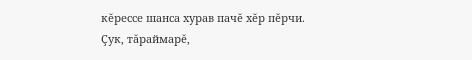кĕрессе шанса хурав пачĕ хĕр пĕрчи.
Çук, тăраймарĕ,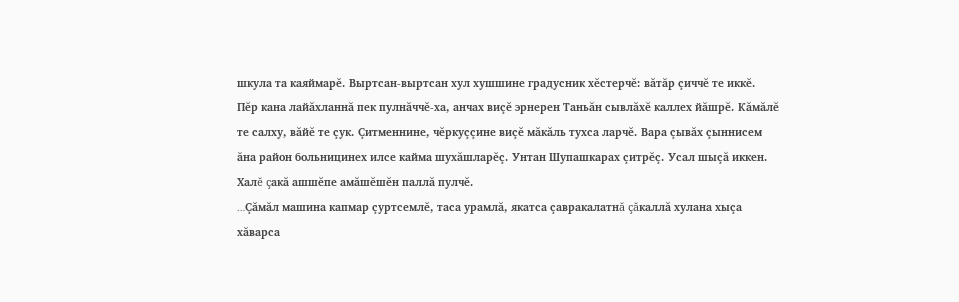шкула та каяймарĕ. Выртсан-выртсан хул хушшине градусник хĕстерчĕ: вăтăр çиччĕ те иккĕ.
Пĕр кана лайăхланнă пек пулнăччĕ-ха, анчах виçĕ эрнерен Таньăн сывлăхĕ каллех йăшрĕ. Кăмăлĕ те салху, вăйĕ те çук. Çитменнине, чĕркуççине виçĕ мăкăль тухса ларчĕ. Вара çывăх çыннисем ăна район больницинех илсе кайма шухăшларĕç. Унтан Шупашкарах çитрĕç. Усал шыçă иккен. Халĕ çакă ашшĕпе амăшĕшĕн паллă пулчĕ.
…Çăмăл машина капмар çуртсемлĕ, таса урамлă, якатса çавракалатнă çăкаллă хулана хыçа хăварса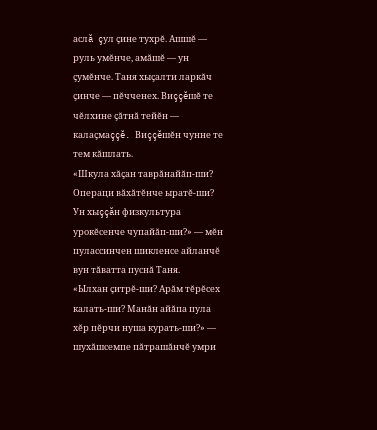аслă çул çине тухрĕ. Ашшĕ — руль умĕнче, амăшĕ — ун çумĕнче. Таня хыçалти ларкăч çинче — пĕчченех. Виççĕшĕ те чĕлхине çăтнă тейĕн — калаçмаççĕ. Виççĕшĕн чунне те тем кăшлать.
«Шкула хăçан таврăнайăп-ши? Операци вăхăтĕнче ыратĕ-ши? Ун хыççăн физкультура урокĕсенче чупайăп-ши?» — мĕн пулассинчен шикленсе айланчĕ вун тăватта пуснă Таня.
«Ылхан çитрĕ-ши? Арăм тĕрĕсех калать-ши? Манăн айăпа пула хĕр пĕрчи нуша курать-ши?» — шухăшсемпе пăтрашăнчĕ умри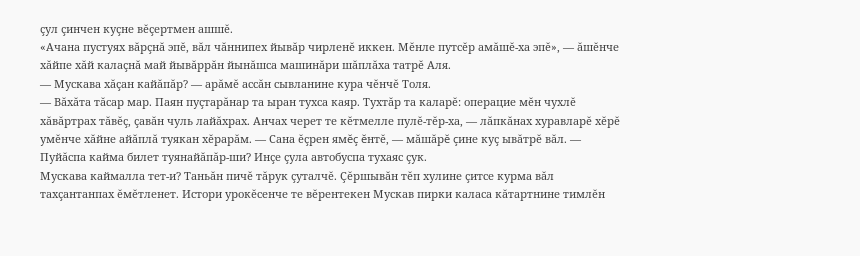çул çинчен куçне вĕçертмен ашшĕ.
«Ачана пустуях вăрçнă эпĕ, вăл чăннипех йывăр чирленĕ иккен. Мĕнле путсĕр амăшĕ-ха эпĕ», — ăшĕнче хăйпе хăй калаçнă май йывăррăн йынăшса машинăри шăплăха татрĕ Аля.
— Мускава хăçан кайăпăр? — арăмĕ ассăн сывланине кура чĕнчĕ Толя.
— Вăхăта тăсар мар. Паян пуçтарăнар та ыран тухса каяр. Тухтăр та каларĕ: операцие мĕн чухлĕ хăвăртрах тăвĕç, çавăн чуль лайăхрах. Анчах черет те кĕтмелле пулĕ-тĕр-ха, — лăпкăнах хуравларĕ хĕрĕ умĕнче хăйне айăплă туякан хĕрарăм. — Сана ĕçрен ямĕç ĕнтĕ, — мăшăрĕ çине куç ывăтрĕ вăл. — Пуйăспа кайма билет туянайăпăр-ши? Инçе çула автобуспа тухаяс çук.
Мускава каймалла тет-и? Таньăн пичĕ тăрук çуталчĕ. Çĕршывăн тĕп хулине çитсе курма вăл тахçантанпах ĕмĕтленет. Истори урокĕсенче те вĕрентекен Мускав пирки каласа кăтартнине тимлĕн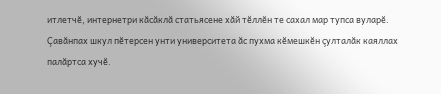итлетчĕ, интернетри кăсăклă статьясене хăй тĕллĕн те сахал мар тупса вуларĕ. Çавăнпах шкул пĕтерсен унти университета ăс пухма кĕмешкĕн çулталăк каяллах палăртса хучĕ.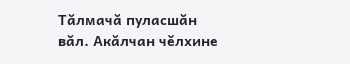Тăлмачă пуласшăн вăл. Акăлчан чĕлхине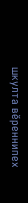шкулта вĕреннипех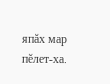япăх мар пĕлет-ха.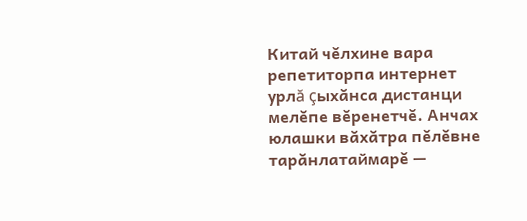Китай чĕлхине вара репетиторпа интернет урлă çыхăнса дистанци мелĕпе вĕренетчĕ. Анчах юлашки вăхăтра пĕлĕвне тарăнлатаймарĕ —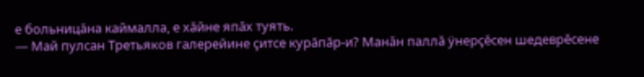е больницăна каймалла, е хăйне япăх туять.
— Май пулсан Третьяков галерейине çитсе курăпăр-и? Манăн паллă ÿнерçĕсен шедеврĕсене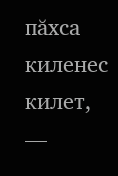пăхса киленес килет, —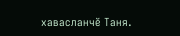хавасланчĕ Таня.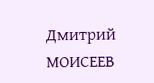Дмитрий МОИСЕЕВ